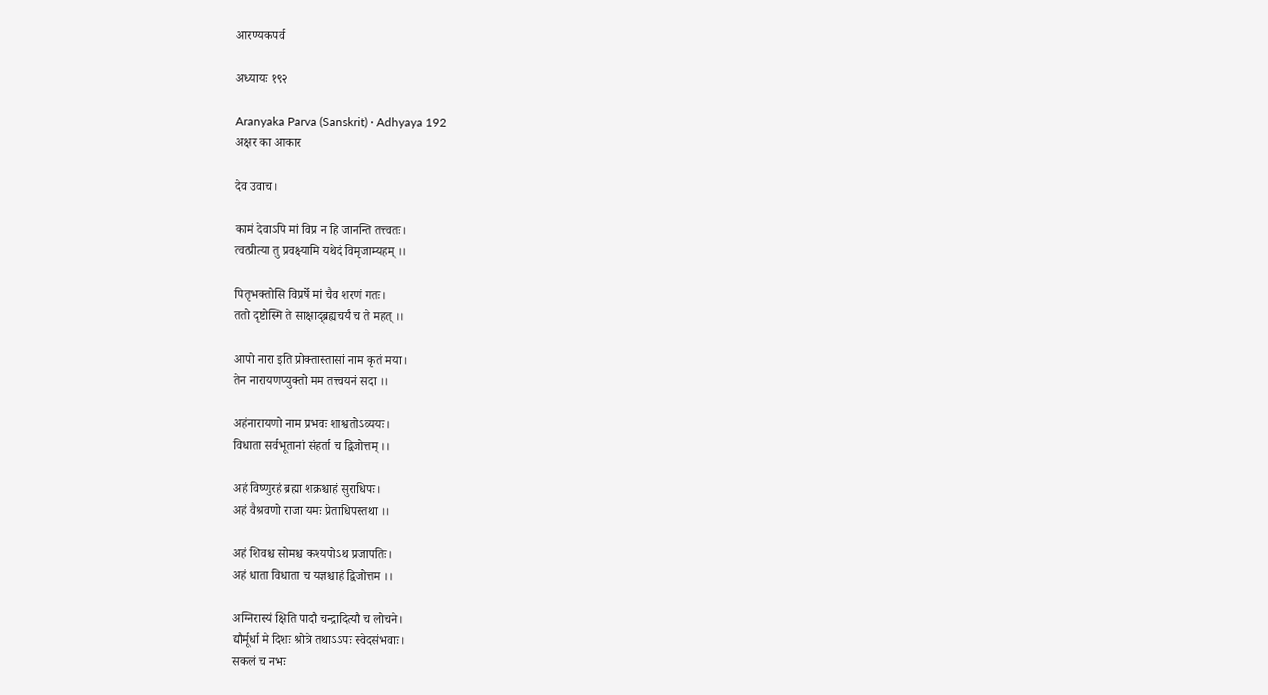आरण्यकपर्व

अध्यायः १९२

Aranyaka Parva (Sanskrit) · Adhyaya 192
अक्षर का आकार

देव उवाच।

कामं देवाऽपि मां विप्र न हि जानन्ति तत्त्वतः।
त्वत्प्रीत्या तु प्रवक्ष्यामि यथेदं विमृजाम्यहम् ।।

पितृभक्तोसि विप्रर्षे मां चैव शरणं गतः।
ततो दृष्टोस्मि ते साक्षाद्ब्रह्यचर्यं च ते महत् ।।

आपो नारा इति प्रोक्तास्तासां नाम कृतं मया।
तेन नारायणप्युक्तो मम तत्त्वयनं सदा ।।

अहंनारायणो नाम प्रभवः शाश्वतोऽव्ययः।
विधाता सर्वभूतानां संहर्ता च द्विजोत्तम् ।।

अहं विष्णुरहं ब्रह्मा शक्रश्चाहं सुराधिपः।
अहं वैश्रवणो राजा यमः प्रेताधिपस्तथा ।।

अहं शिवश्च सोमश्च कश्यपोऽथ प्रजापतिः।
अहं धाता विधाता च यज्ञश्चाहं द्विजोत्तम ।।

अग्निरास्यं क्षिति पादौ चन्द्रादित्यौ च लोचने।
द्यौर्मूर्धा मे दिशः श्रोत्रे तथाऽऽपः स्वेदसंभवाः।
सकलं च नभः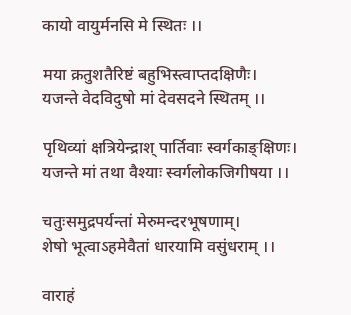कायो वायुर्मनसि मे स्थितः ।।

मया क्रतुशतैरिष्टं बहुभिस्त्वाप्तदक्षिणैः।
यजन्ते वेदविदुषो मां देवसदने स्थितम् ।।

पृथिव्यां क्षत्रियेन्द्राश् पार्तिवाः स्वर्गकाङ्क्षिणः।
यजन्ते मां तथा वैश्याः स्वर्गलोकजिगीषया ।।

चतुःसमुद्रपर्यन्तां मेरुमन्दरभूषणाम्।
शेषो भूत्वाऽहमेवैतां धारयामि वसुंधराम् ।।

वाराहं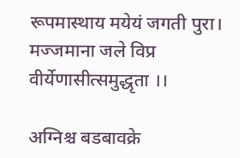रूपमास्थाय मयेयं जगती पुरा।
मज्जमाना जले विप्र वीर्येणासीत्समुद्धृता ।।

अग्निश्च बडबावक्रे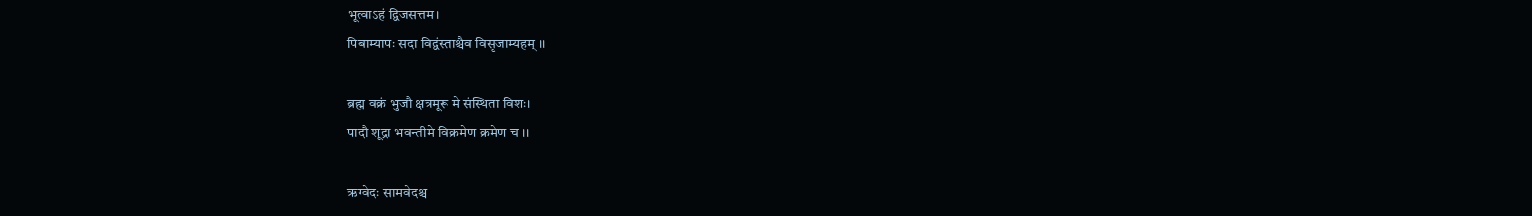भूत्वाऽहं द्विजसत्तम।
पिबाम्यापः सदा विद्वंस्ताश्चैव विसृजाम्यहम् ।।

ब्रह्म वक्रं भुजौ क्षत्रमूरू मे संस्थिता विशः।
पादौ शूद्रा भवन्तीमे विक्रमेण क्रमेण च ।।

ऋग्वेदः सामवेदश्च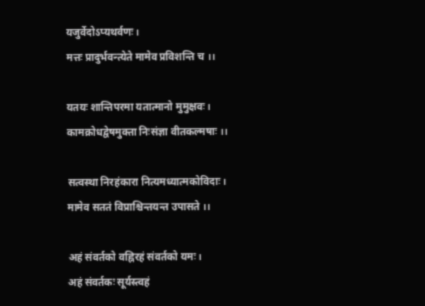यजुर्वेदोऽप्यथर्वणः।
मत्तः प्रादुर्भवन्त्येते मामेव प्रविशन्ति च ।।

यतयः शान्तिपरमा यतात्मानो मुमुक्षवः।
कामक्रोधद्वेषमुक्ता निःसंज्ञा वीतकल्मषाः ।।

सत्वस्था निरहंकारा नित्यमध्यात्मकोविदाः।
मामेव सततं विप्राश्चिन्तयन्त उपासते ।।

अहं संवर्तको वह्निरहं संवर्तको यमः।
अहं संवर्तकः सूर्यस्त्वहं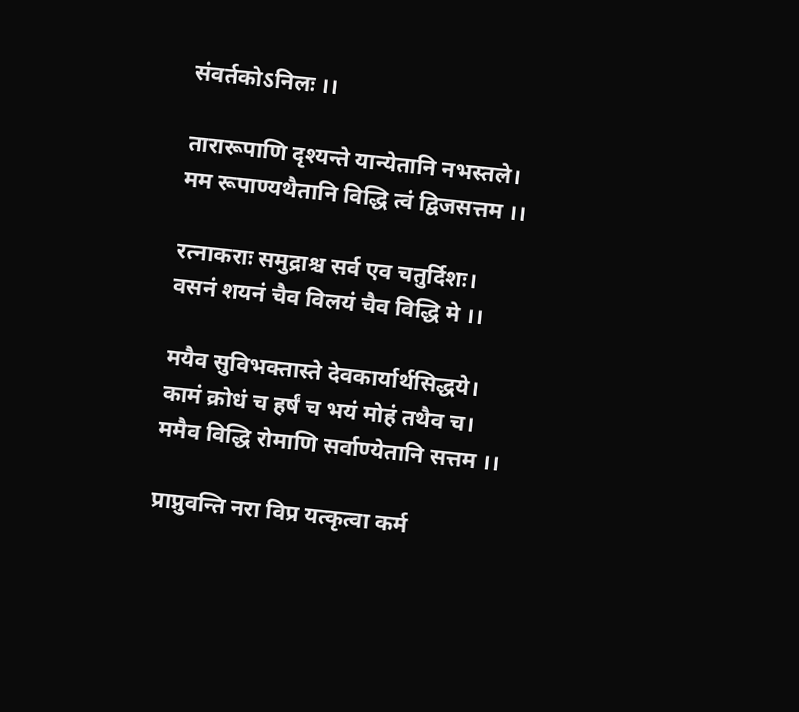संवर्तकोऽनिलः ।।

तारारूपाणि दृश्यन्ते यान्येतानि नभस्तले।
मम रूपाण्यथैतानि विद्धि त्वं द्विजसत्तम ।।

रत्नाकराः समुद्राश्च सर्व एव चतुर्दिशः।
वसनं शयनं चैव विलयं चैव विद्धि मे ।।

मयैव सुविभक्तास्ते देवकार्यार्थसिद्धये।
कामं क्रोधं च हर्षं च भयं मोहं तथैव च।
ममैव विद्धि रोमाणि सर्वाण्येतानि सत्तम ।।

प्राप्नुवन्ति नरा विप्र यत्कृत्वा कर्म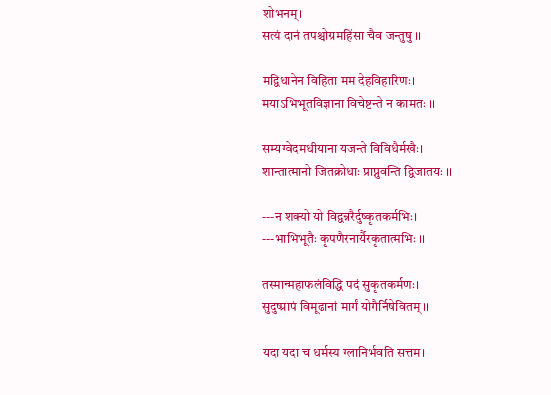शोभनम्।
सत्यं दानं तपश्चोग्रमहिंसा चैव जन्तुषु ।।

मद्विधानेन विहिता मम देहविहारिणः।
मयाऽभिभूतविज्ञाना विचेष्टन्ते न कामतः ।।

सम्यग्वेदमधीयाना यजन्ते विविधैर्मखैः।
शान्तात्मानो जितक्रोधाः प्राप्नुवन्ति द्विजातयः ।।

---न शक्यो यो विद्वन्नरैर्दुष्कृतकर्मभिः।
---भाभिभूतैः कृपणैरनार्यैरकृतात्मभिः ।।

तस्मान्महाफलंविद्धि पदं सुकृतकर्मणः।
सुदुष्प्रापं विमूढानां मार्गं योगैर्निषेवितम् ।।

यदा यदा च धर्मस्य ग्लानिर्भवति सत्तम।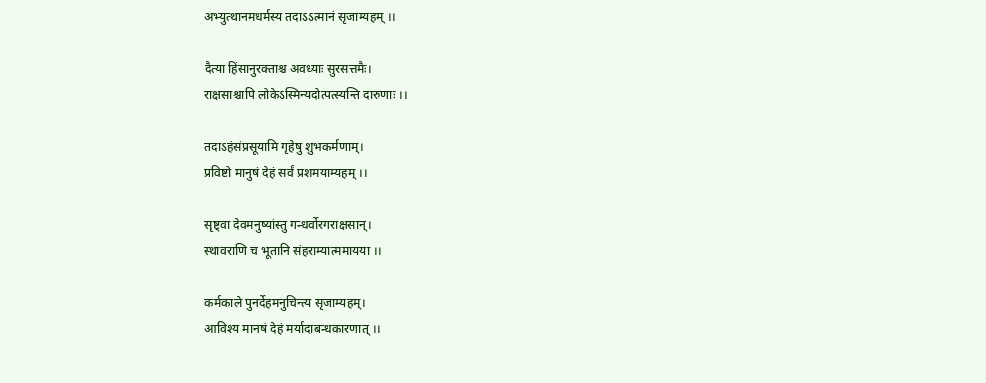अभ्युत्थानमधर्मस्य तदाऽऽत्मानं सृजाम्यहम् ।।

दैत्या हिंसानुरक्ताश्च अवध्याः सुरसत्तमैः।
राक्षसाश्चापि लोकेऽस्मिन्यदोत्पत्स्यन्ति दारुणाः ।।

तदाऽहंसंप्रसूयामि गृहेषु शुभकर्मणाम्।
प्रविष्टो मानुषं देहं सर्वं प्रशमयाम्यहम् ।।

सृष्ट्वा देवमनुष्यांस्तु गन्धर्वोरगराक्षसान्।
स्थावराणि च भूतानि संहराम्यात्ममायया ।।

कर्मकाले पुनर्देहमनुचिन्त्य सृजाम्यहम्।
आविश्य मानषं देहं मर्यादाबन्धकारणात् ।।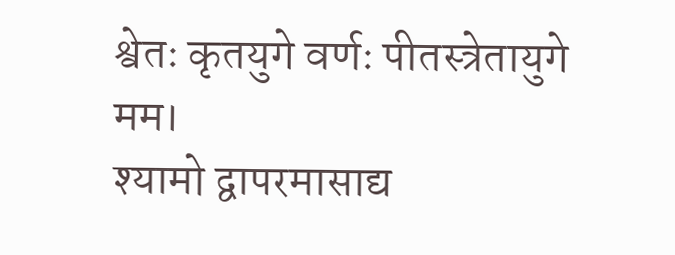श्वेतः कृतयुगे वर्णः पीतस्त्रेतायुगे मम।
श्यामो द्वापरमासाद्य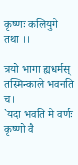कृष्णः कलियुगे तथा ।।

त्रयो भागा ह्यधर्मस् तस्मिन्काले भवनति च।
`यदा भवति मे वर्णः कृष्णो वै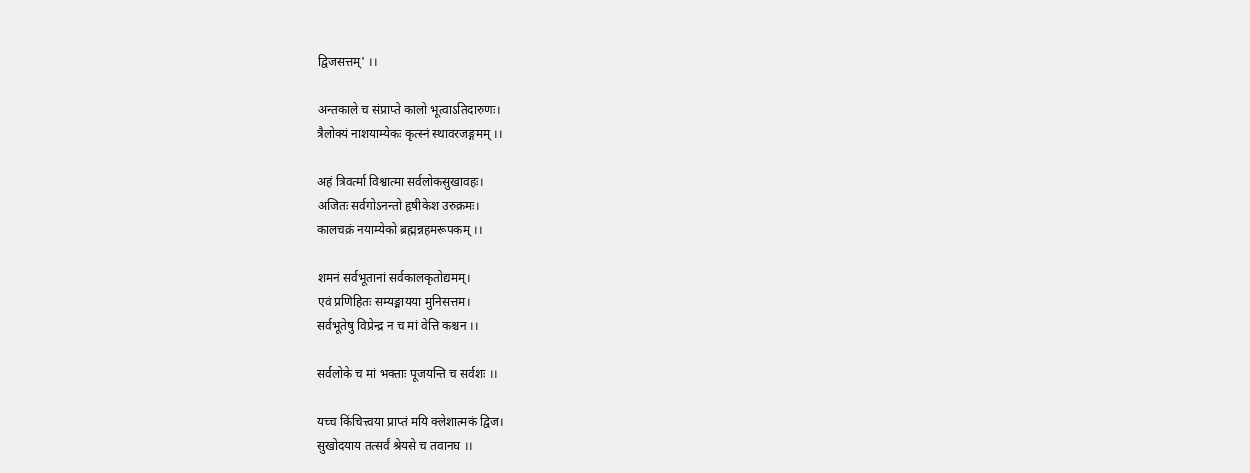द्विजसत्तम्' ।।

अन्तकाले च संप्राप्ते कालो भूत्वाऽतिदारुणः।
त्रैलोक्यं नाशयाम्येकः कृत्स्नं स्थावरजङ्गमम् ।।

अहं त्रिवर्त्मा विश्वात्मा सर्वलोकसुखावहः।
अजितः सर्वगोऽनन्तो हृषीकेश उरुक्रमः।
कालचक्रं नयाम्येको ब्रह्मन्नहमरूपकम् ।।

शमनं सर्वभूतानां सर्वकालकृतोद्यमम्।
एवं प्रणिहितः सम्यङ्मायया मुनिसत्तम।
सर्वभूतेषु विप्रेन्द्र न च मां वेत्ति कश्चन ।।

सर्वलोके च मां भक्ताः पूजयन्ति च सर्वशः ।।

यच्च किंचित्त्वया प्राप्तं मयि क्लेशात्मकं द्विज।
सुखोदयाय तत्सर्वं श्रेयसे च तवानघ ।।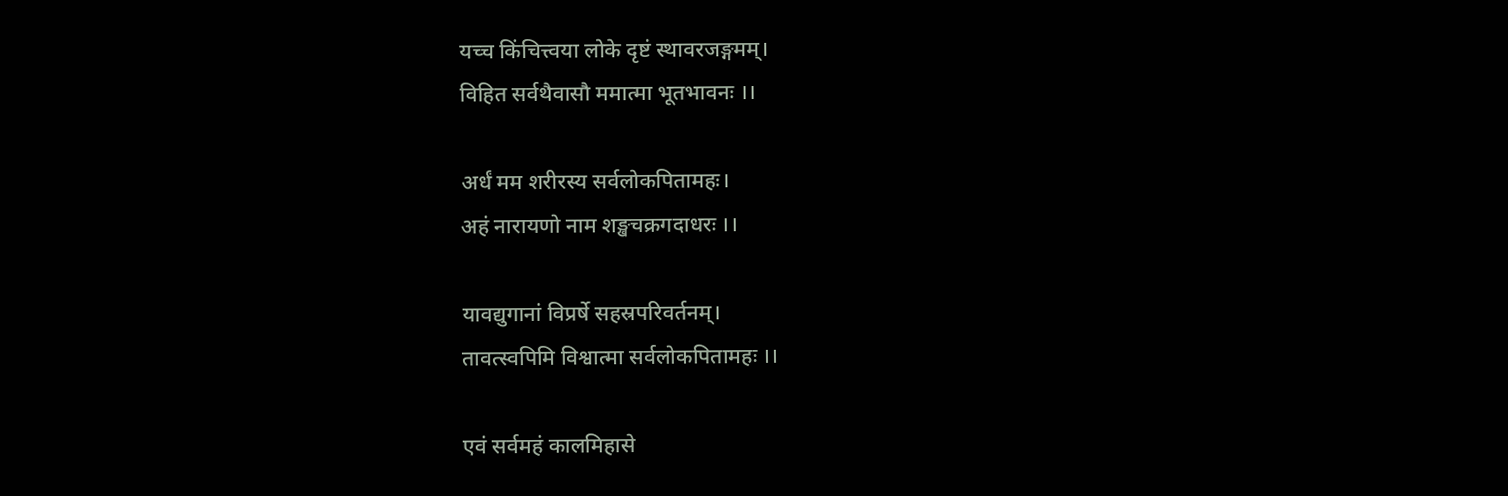यच्च किंचित्त्वया लोके दृष्टं स्थावरजङ्गमम्।
विहित सर्वथैवासौ ममात्मा भूतभावनः ।।

अर्धं मम शरीरस्य सर्वलोकपितामहः।
अहं नारायणो नाम शङ्खचक्रगदाधरः ।।

यावद्युगानां विप्रर्षे सहस्रपरिवर्तनम्।
तावत्स्वपिमि विश्वात्मा सर्वलोकपितामहः ।।

एवं सर्वमहं कालमिहासे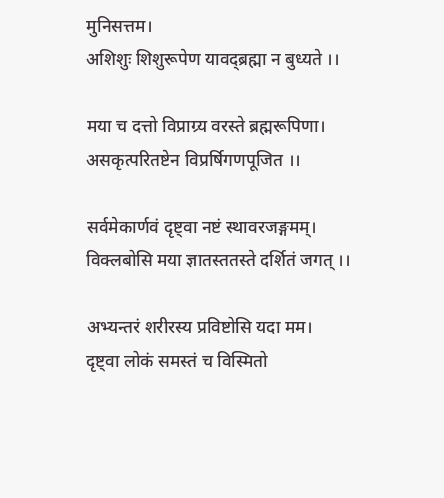मुनिसत्तम।
अशिशुः शिशुरूपेण यावद्ब्रह्मा न बुध्यते ।।

मया च दत्तो विप्राग्र्य वरस्ते ब्रह्मरूपिणा।
असकृत्परितष्टेन विप्रर्षिगणपूजित ।।

सर्वमेकार्णवं दृष्ट्वा नष्टं स्थावरजङ्गमम्।
विक्लबोसि मया ज्ञातस्ततस्ते दर्शितं जगत् ।।

अभ्यन्तरं शरीरस्य प्रविष्टोसि यदा मम।
दृष्ट्वा लोकं समस्तं च विस्मितो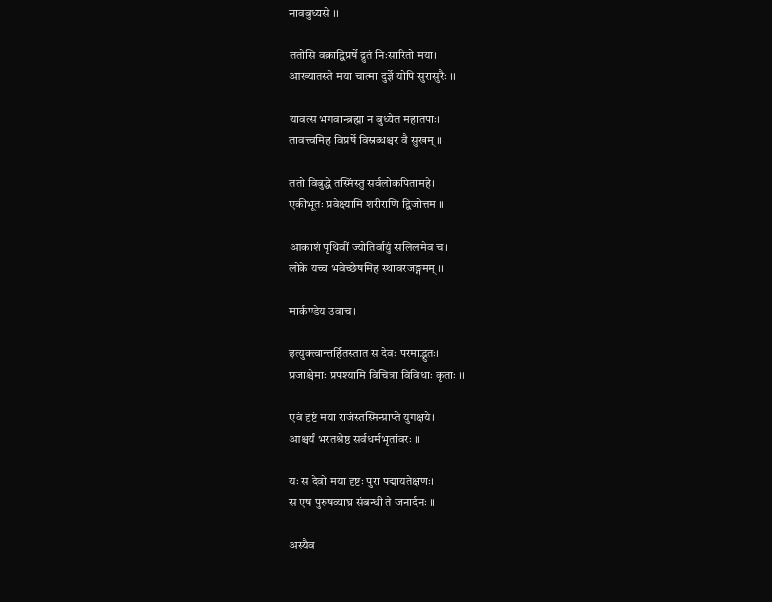नावबुध्यसे ।।

ततोसि वक्राद्विप्रर्षे द्रुतं निःसारितो मया।
आख्यातस्ते मया चात्मा दुर्ज्ञे योपि सुरासुरैः ।।

यावत्स भगवान्ब्रह्मा न बुध्येत महातपाः।
तावत्त्वमिह विप्रर्षे विस्रब्धश्चर वै सुखम् ।।

ततो विबुद्धे तस्मिंस्तु सर्वलोकपितामहे।
एकीभूतः प्रवेक्ष्यामि शरीराणि द्विजोत्तम ।।

आकाशं पृथिवीं ज्योतिर्वायुं सलिलमेव च।
लोके यच्च भवेच्छेषमिह स्थावरजङ्गमम् ।।

मार्कण्डेय उवाच।

इत्युक्त्वान्तर्हितस्तात स देवः परमाद्भुतः।
प्रजाश्चेमाः प्रपश्यामि विचित्रा विविधाः कृताः ।।

एवं दृष्टं मया राजंस्तस्मिन्प्राप्ते युगक्षये।
आश्चर्यं भरतश्रेष्ठ सर्वधर्मभृतांवरः ।।

यः स देवो मया दृष्टः पुरा पद्मायतेक्षणः।
स एष पुरुषव्याघ्र संबन्धी ते जनार्दनः ।।

अस्यैव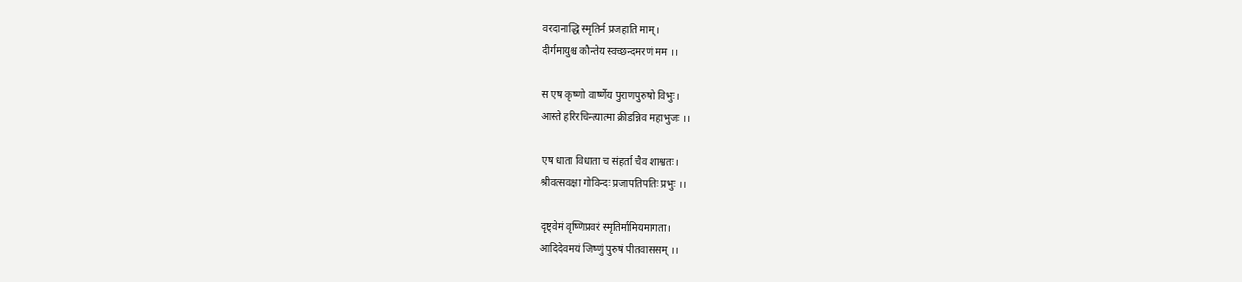वरदानाद्धि स्मृतिर्न प्रजहाति माम्।
दीर्गमायुश्च कौन्तेय स्वच्छन्दमरणं मम ।।

स एष कृष्णो वार्ष्णेय पुराणपुरुषो विभुः।
आस्ते हरिरचिन्त्यात्मा क्रीडन्निव महाभुजः ।।

एष धाता विधाता च संहर्ता चैव शाश्वतः।
श्रीवत्सवक्षा गोविन्दः प्रजापतिपतिः प्रभुः ।।

दृष्ट्वेमं वृष्णिप्रवरं स्मृतिर्मामियमागता।
आदिदेवमयं जिष्णुं पुरुषं पीतवाससम् ।।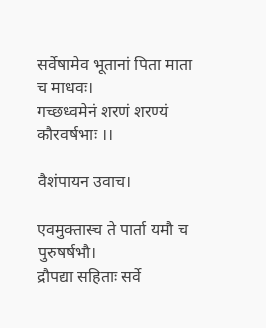सर्वेषामेव भूतानां पिता माता च माधवः।
गच्छध्वमेनं शरणं शरण्यं कौरवर्षभाः ।।

वैशंपायन उवाच।

एवमुक्तास्च ते पार्ता यमौ च पुरुषर्षभौ।
द्रौपद्या सहिताः सर्वे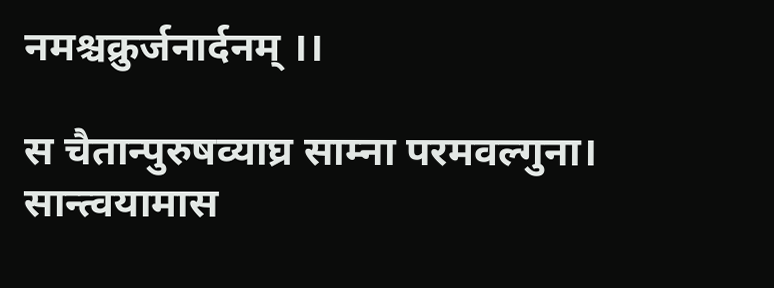नमश्चक्रुर्जनार्दनम् ।।

स चैतान्पुरुषव्याघ्र साम्ना परमवल्गुना।
सान्त्वयामास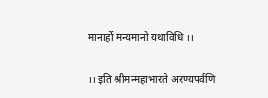मानार्हो मन्यमानो यथाविधि ।।

।। इति श्रीमन्महाभारते अरण्यपर्वणि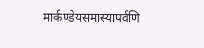मार्कण्डेयसमास्यापर्वणि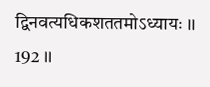द्विनवत्यधिकशततमोऽध्यायः ।। 192 ।।